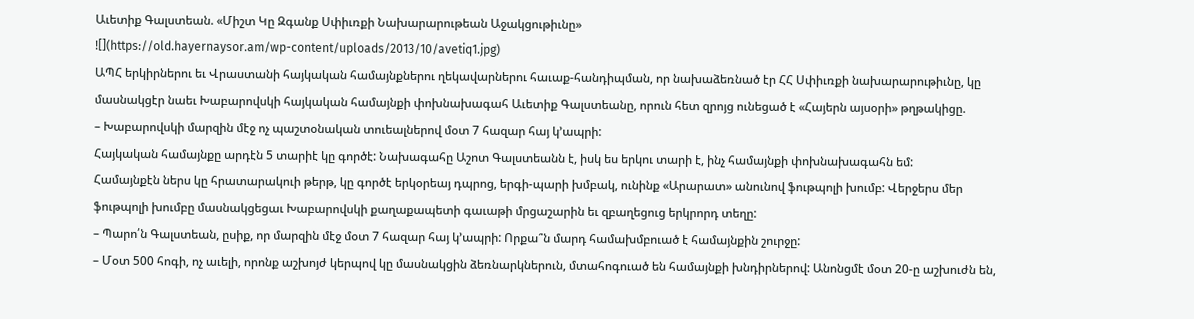Աւետիք Գալստեան. «Միշտ Կը Զգանք Սփիւռքի Նախարարութեան Աջակցութիւնը»
![](https://old.hayernaysor.am/wp-content/uploads/2013/10/avetiq1.jpg)
ԱՊՀ երկիրներու եւ Վրաստանի հայկական համայնքներու ղեկավարներու հաւաք-հանդիպման, որ նախաձեռնած էր ՀՀ Սփիւռքի նախարարութիւնը, կը մասնակցէր նաեւ Խաբարովսկի հայկական համայնքի փոխնախագահ Աւետիք Գալստեանը, որուն հետ զրոյց ունեցած է «Հայերն այսօրի» թղթակիցը.
– Խաբարովսկի մարզին մէջ ոչ պաշտօնական տուեալներով մօտ 7 հազար հայ կ’ապրի:
Հայկական համայնքը արդէն 5 տարիէ կը գործէ: Նախագահը Աշոտ Գալստեանն է, իսկ ես երկու տարի է, ինչ համայնքի փոխնախագահն եմ:
Համայնքէն ներս կը հրատարակուի թերթ, կը գործէ երկօրեայ դպրոց, երգի-պարի խմբակ, ունինք «Արարատ» անունով ֆութպոլի խումբ: Վերջերս մեր ֆութպոլի խումբը մասնակցեցաւ Խաբարովսկի քաղաքապետի գաւաթի մրցաշարին եւ զբաղեցուց երկրորդ տեղը:
– Պարո՛ն Գալստեան, ըսիք, որ մարզին մէջ մօտ 7 հազար հայ կ’ապրի: Որքա՞ն մարդ համախմբուած է համայնքին շուրջը:
– Մօտ 500 հոգի, ոչ աւելի, որոնք աշխոյժ կերպով կը մասնակցին ձեռնարկներուն, մտահոգուած են համայնքի խնդիրներով: Անոնցմէ մօտ 20-ը աշխուժն են,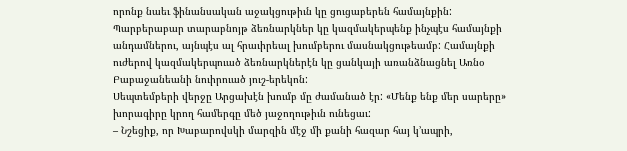որոնք նաեւ ֆինանսական աջակցութիւն կը ցուցաբերեն համայնքին:
Պարբերաբար տարաբնոյթ ձեռնարկներ կը կազմակերպենք ինչպէս համայնքի անդամներու, այնպէս ալ հրաւիրեալ խումբերու մասնակցութեամբ: Համայնքի ուժերով կազմակերպուած ձեռնարկներէն կը ցանկայի առանձնացնել Առնօ Բաբաջանեանի նուիրուած յուշ-երեկոն:
Սեպտեմբերի վերջը Արցախէն խումբ մը ժամանած էր: «Մենք ենք մեր սարերը» խորագիրը կրող համերգը մեծ յաջողութիւն ունեցաւ:
– Նշեցիք, որ Խաբարովսկի մարզին մէջ մի քանի հազար հայ կ’ապրի,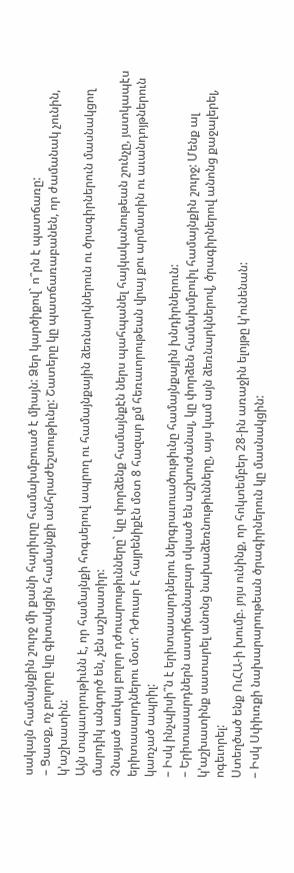սակայն համայնքին շուրջ մի քանի հարիւրը համախմբուած է միայն: Ձեր կարծիքով` ո՞րն է պատճառը:
– Ցաւօք, ոչ բոլորը կը գիտակցին համայնքի անհրաժեշտութիւնը: Շատերը կը պատճառաբանեն, որ ժամանակ չունին, կ’աշխատին:
Այն տպաւորութիւնն է, որ համայնքի հոգսերով ապրող ու համայնքային ձեռնարկներուն ու ծրագիրներուն մասնակցող մարդիկ անգործ են, չեն աշխատիր:
Չնայած առկայ բոլոր դժուարութիւնները` կը փորձենք համայնքէն ներս պահպանել հայկականութեան շունչը, յատկապէս երիտասարդներու մօտ: Դժուար է հայրենիքէն մօտ 8 հազար քմ հեռաւորութեան վրայ քու արմատին ու աւանդոյթներուն կառչած ապրիլ:
– Իսկ ինչպիսի՞ն է երիտասարդներու ներգրաւուածութիւնը համայնքային խնդիրներուն:
– Երիտասարդներն աստիճանաբար սկսած են աշխուժանալ, կը փորձեն համախմբուիլ համայնքին շուրջ: Մենք ալ կ’աշխատինք սատարել անոնց նախաձեռնութիւնները, այս կամ այն ձեռնարկներով, ծրագիրներով անոնց քաջալերել, ոգեւորել:
Ստեղծած ենք ՈւՀԱ-ի խումբ. յոյս ունինք, որ հոկտեմբեր 28-ին առաջին ելոյթը կ’ունենան:
– Իսկ Սփիւռքի նախարարութեան ծրագիրներուն կը մասնակցին: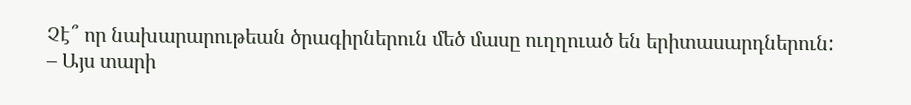Չէ՞ որ նախարարութեան ծրագիրներուն մեծ մասը ուղղուած են երիտասարդներուն:
– Այս տարի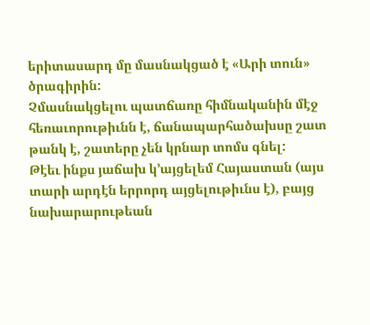երիտասարդ մը մասնակցած է «Արի տուն» ծրագիրին:
Չմասնակցելու պատճառը հիմնականին մէջ հեռաւորութիւնն է, ճանապարհածախսը շատ թանկ է, շատերը չեն կրնար տոմս գնել:
Թէեւ ինքս յաճախ կ’այցելեմ Հայաստան (այս տարի արդէն երրորդ այցելութիւնս է), բայց նախարարութեան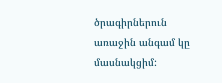ծրագիրներուն առաջին անգամ կը մասնակցիմ: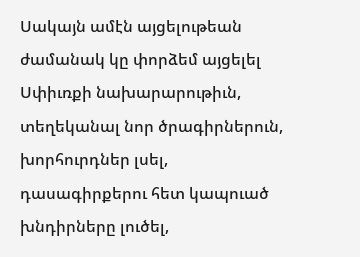Սակայն ամէն այցելութեան ժամանակ կը փորձեմ այցելել Սփիւռքի նախարարութիւն, տեղեկանալ նոր ծրագիրներուն, խորհուրդներ լսել, դասագիրքերու հետ կապուած խնդիրները լուծել,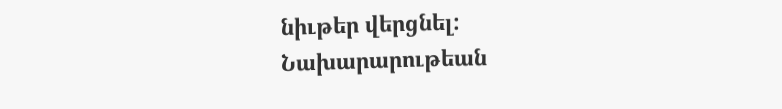նիւթեր վերցնել: Նախարարութեան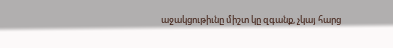աջակցութիւնը միշտ կը զգանք, չկայ հարց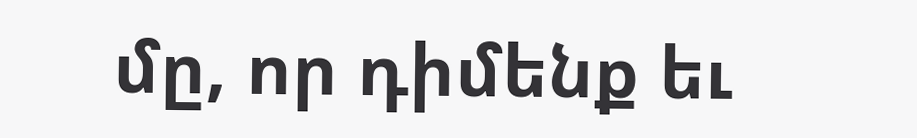մը, որ դիմենք եւ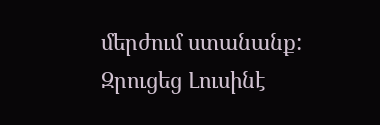մերժում ստանանք:
Զրուցեց Լուսինէ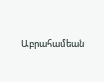Աբրահամեան